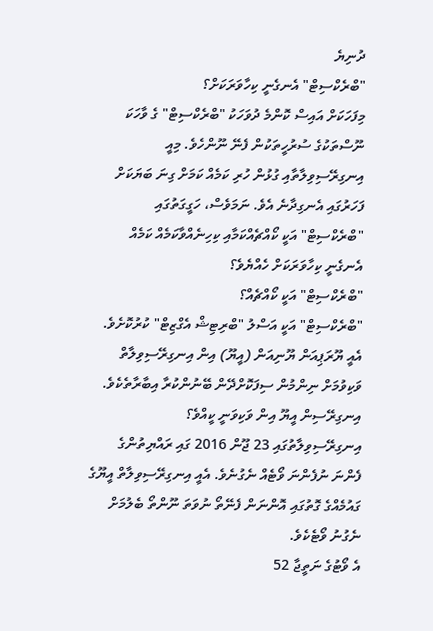ދުނިޔެ
"ބްރެކްސިޓް" އެނގެނީ ކިހާވަރަކަށް؟
މިފަހަކަށް އައިސް ކޮންމެ ދުވަހަކު "ބްރެކްސިޓް" ގެ ވާހަކަ ނޫސްތަކުގެ ސުރުހީތަކުން ފެނޭ ނޫންހެވެ. މިއީ އިނގިރޭސިވިލާތާއި ގުޅުން ހުރި ކަމެއް ކަމަށް ގިނަ ބަޔަކަށް ފަހަރުގައި އެނގިދާނެ އެވެ. ނަމަވެސް، ހަގީގަތުގައި "ބްރެކްސިޓް" އަކީ ކޯއްޗެއްކަމާއި ކިހިނެއްވާކަމެއް ކަމެއް އެނގެނީ ކިހާވަރަކަށް ހެއްޔެވެ؟
"ބްރެކްސިޓް" އަކީ ކޯއްޗެއް؟
"ބްރެކްސިޓް" އަކީ އަސްލު "ބްރިޓިޝް އެގްޒިޓް" ކުރުކޮށެވެ. އެއީ ޔޫރަޕިއަން ޔޫނިއަން (އީޔޫ) އިން އިނގިރޭސިވިލާތް ވަކިވުމަށް ނިންމުން ސިފަކޮށްދޭން ބޭނުންކުރާ އިބާރާތެކެވެ.
އިނގިރޭސިން އީޔޫ އިން ވަކިވަނީ ކީއްވެ؟
އިނގިރޭސިވިލާތުގައި 23 ޖޫން 2016 ގައި ރައްޔިތުންގެ ފެންނަ ނުފެންނަ ވޯޓެއް ނެގުނެވެ. އެއީ އިނގިރޭސިވިލާތް އީޔޫގެ ގައުމެއްގެ ގޮތުގައި އޮންނަން ފެނޭތޯ ނުވަތަ ނޫންތޯ ބެލުމަށް ނެގުނު ވޯޓެކެވެ.
އެ ވޯޓުގެ ނަތީޖާ 52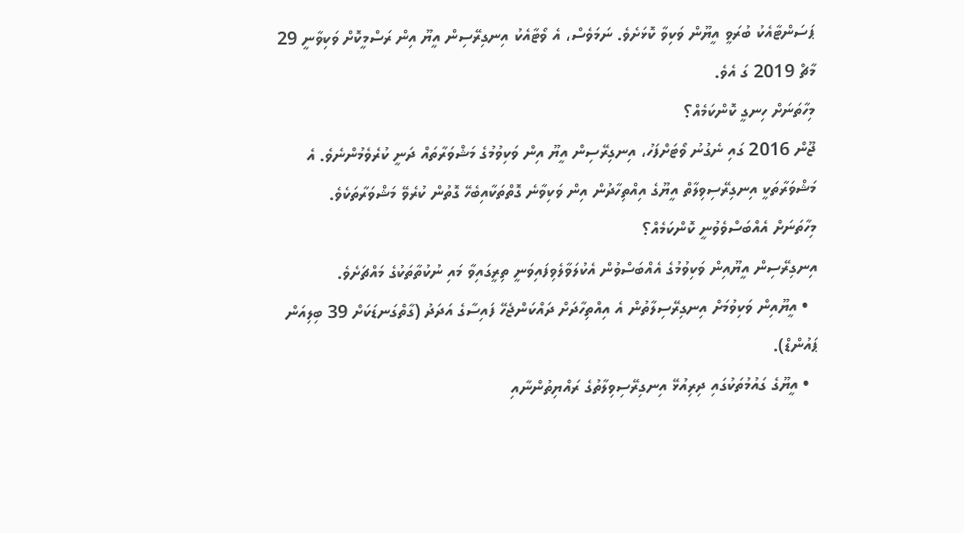ޕަސަންޓާއެކު ބުރަވީ އީޔޫން ވަކިވާ ކޮޅަށެވެ. ނަމަވެސް، އެ ވޯޓާއެކު އިނގިރޭސިން އީޔޫ އިން ރަސްމީކޮށް ވަކިވާނީ 29 މާޗް 2019 ގަ އެވެ.
މިހާތަނަށް ހިނގީ ކޮންކަމެއް؟
ޖޫން 2016 ގައި ނެގުނު ވޯޓަށްފަހު، އިނގިރޭސިން އީޔޫ އިން ވަކިވުމުގެ މަޝްވަރާތައް ދަނީ ކުރެވެމުންނެވެ. އެ މަޝްވަރާތަކީ އިނގިރޭސިވިލާތް އީޔޫގެ އިއްތިހާދުން އިން ވަކިވާނެ ގޮތްތަކާއިބެހޭ ގޮތުން ކުރެވޭ މަޝްވަރާތަކެވެ.
މިހާތަނަށް އެއްބަސްވެވުނީ ކޮންކަމެއް؟
އިނގިރޭސިން އީޔޫއިން ވަކިވުމުގެ އެއްބަސްވުން އެކުލަވާލެވިފައިވަނީ ތިރީގައިވާ މައި ނުކުތާތަކުގެ މައްޗަށެވެ.
  • އީޔޫއިން ވަކިވުމަށް އިނގިރޭސިލާތުން އެ އިއްތިހާދަށް ދައްކަންޖެހޭ ފައިސާގެ އަދަދު (ގާތްގަނޑަކަށް 39 ބިލިއަން ޕައުންޑް).
  • އީޔޫގެ ގައުމުތަކުގައި ދިރިއުޅޭ އިނގިރޭސިވިލާތުގެ ރައްޔިތުންނާއި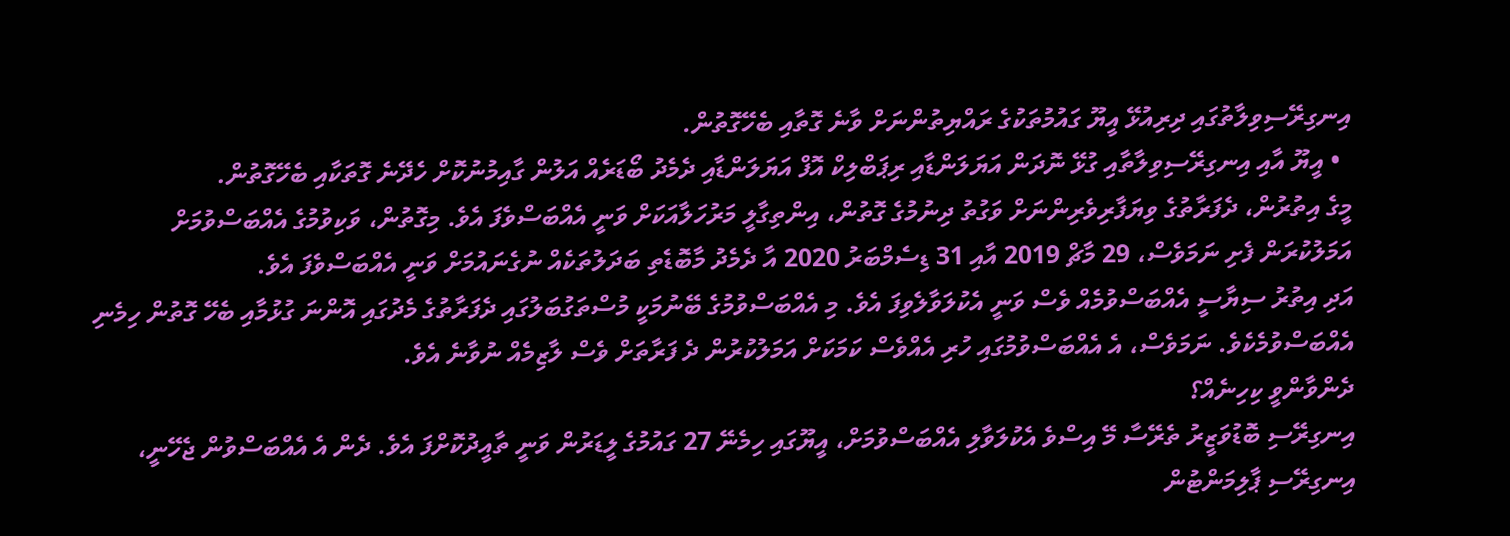އިނގިރޭސިވިލާތުގައި ދިރިއުޅޭ އީޔޫ ގައުމުތަކުގެ ރައްޔިތުންނަށް ވާނެ ގޮތާއި ބެހޭގޮތުން.
  • އީޔޫ އާއި އިނގިރޭސިވިލާތާއި ގުޅޭ ނޮދަން އަޔަލަންޑާއި ރިޕަބްލިކް އޮފް އަޔަލަންޑާއި ދެމެދު ބޯޑަރެއް އަލުން ގާއިމުނުކޮށް ހެދޭނެ ގޮތަކާއި ބެހޭގޮތުން.
މީގެ އިތުރުން، ދެފަރާތުގެ ވިޔަފާރިވެރިންނަށް ވަގުތު ދިނުމުގެ ގޮތުން، އިންތިގާލީ މަރުހަލާއަކަށް ވަނީ އެއްބަސްވެފަ އެވެ. މިގޮތުން، ވަކިވުމުގެ އެއްބަސްވުމަށް އަމަލުކުރަން ފެށި ނަމަވެސް، 29 މާޗް 2019 އާއި 31 ޑިސެމްބަރު 2020 އާ ދެމެދު މާބޮޑެތި ބަދަލުތަކެއް ނުގެނައުމަށް ވަނީ އެއްބަސްވެފަ އެވެ.
އަދި އިތުރު ސިޔާސީ އެއްބަސްވުމެއް ވެސް ވަނީ އެކުލަވާލެވިފަ އެވެ. މި އެއްބަސްވުމުގެ ބޭނުމަކީ މުސްތަގުބަލުގައި ދެފަރާތުގެ މެދުގައި އޮންނަ ގުޅުމާއި ބެހޭ ގޮތުން ހިމެނި އެއްބަސްވުމެކެވެ. ނަމަވެސް، އެ އެއްބަސްވުމުގައި ހުރި އެއްވެސް ކަމަކަށް އަމަލުކުރުން ދެ ފަރާތަށް ވެސް ލާޒިމެއް ނުވާނެ އެވެ.
ދެންވާންވީ ކިހިނެއް؟
އިނގިރޭސި ބޮޑުވަޒީރު ތެރޭސާ މޭ އިސްވެ އެކުލަވާލި އެއްބަސްވުމަށް، އީޔޫގައި ހިމެނޭ 27 ގައުމުގެ ލީޑަރުން ވަނީ ތާއީދުކޮށްފަ އެވެ. ދެން އެ އެއްބަސްވުން ޖެހޭނީ، އިނގިރޭސި ޕާލިމަންޓުން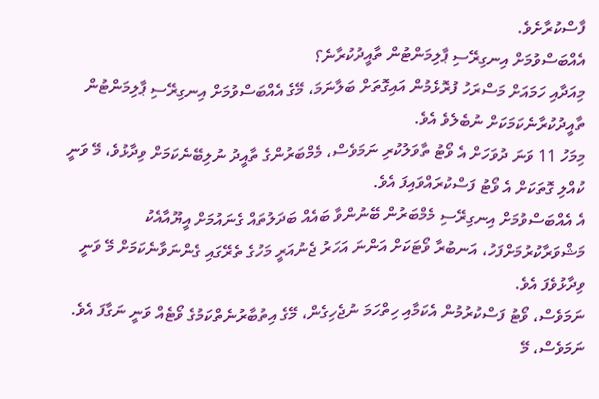ފާސްކުރާށެވެ.
އެއްބަސްވުމަށް އިނގިރޭސި ޕާލިމަންޓުން ތާއީދުކުރާނެ؟
މިއަދާއި ހަމައަށް މަސްރަހު ފުރޮޅެމުން އައިގޮތަށް ބަލާނަމަ، މޭގެ އެއްބަސްވުމަށް އިނގިރޭސި ޕާލިމަންޓުން ތާއީދުކުރާނެކަމަކަށް ނުބެލެވެ އެވެ.
މިމަހު 11 ވަނަ ދުވަހަށް އެ ވޯޓު ތާވަލުކުރި ނަމަވެސް، މެމްބަރުންގެ ތާއީދު ނުލިބޭނެކަމަށް ވިދާޅުވެ، މޭ ވަނީ ކުއްލި ގޮތަކަށް އެ ވޯޓު ފަސްކުރައްވައިފަ އެވެ.
އެ އެއްބަސްވުމަށް އިނގިރޭސި މެމްބަރުން ބޭނުންވާ ބައެއް ބަދަލުތައް ގެނައުމަށް އީޔޫއާއެކު މަޝްވަރާކުރުމަށްފަހު، އަނބުރާ ވޯޓަކަށް އަންނަ އަހަރު ޖެނުއަރީ މަހުގެ ތެރޭގައި ގެންނަވާނެކަމަށް މޭ ވަނީ ވިދާޅުވެފަ އެވެ.
ނަމަވެސް، ވޯޓު ފަސްކުރުމުން އެކަމާއި ހިތްހަމަ ނުޖެހިގެން، މޭގެ އިތުބާރުނެތްކަމުގެ ވޯޓެއް ވަނީ ނަގާފަ އެވެ. ނަމަވެސް، މޭ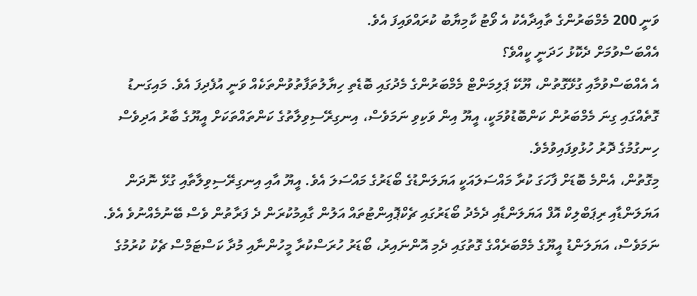ވަނީ 200 މެމްބަރުންގެ ތާއިދާއެކު އެ ވޯޓު ކާމިޔާބު ކުރައްވައިފަ އެވެ.
އެއްބަސްވުމަށް ދެކޮޅު ހަދަނީ ކީއްވެ؟
އެ އެއްބަސްވުމާއި ގުޅޭގޮތުން، ޔޫކޭ ޕަލިމަންޓް މެމްބަރުންގެ މެދުގައި ބޮޑެތި ހިޔާލުތަފާތުވުންތަކެއް ވަނީ އުފެދިފަ އެވެ. މައިގަނޑު ގޮތެއްގައި ގިނަ މެމްބަރުން ކަންބޮޑުވުމަކީ، އީޔޫ އިން ވަކިވި ނަމަވެސް، އިނގިރޭސިވިލާތުގެ ކަންތައްތަކަށް އީޔޫގެ ބާރު އަދިވެސް ހިނގުމުގެ ދޮރު ހުޅުވިފައިވުމެވެ.
މިގޮތުން، އެންމެ ބޮޑަށް ފާހަގަ ކުރާ މައްސަލައަކީ އަޔަލަންޑުގެ ބޯޑަރުގެ މައްސަލަ އެވެ. އީޔޫ އާއި އިނގިރޭސިވިލާތާއި ގުޅޭ ނޮދަން އަޔަލަންޑާއި ރިޕަބްލިކް އޮފް އަޔަލަންޑާއި ދެމެދު ބޯޑަރުގައި ޗެކްޕޮއިންޓުތައް އަލުން ގާއިމުކުރަން ދެ ފަރާތުން ވެސް ބޭނުމެއްނުވެ އެވެ. ނަމަވެސް، އަޔަލަންޑު އީޔޫގެ މެމްބަރެއްގެ ގޮތުގައި ދެމި އޮންނައިރު، ބޯޑަރު ހުރަސްކުރާ މީހުންނާއި މުދާ ކަސްޓަމްސް ޗެކު ކުރުމުގެ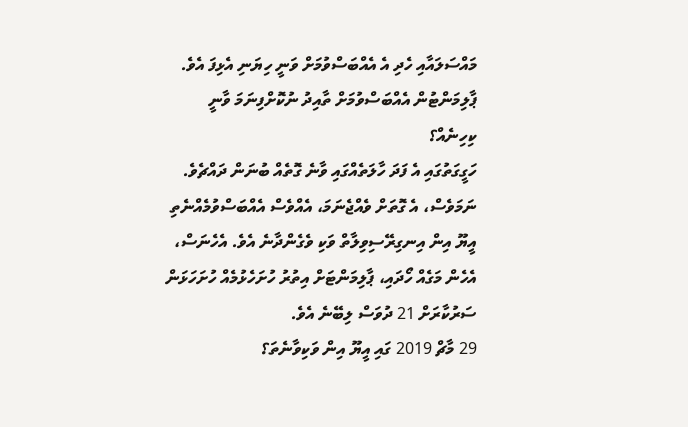މައްސަލައާއި ހެދި އެ އެއްބަސްވުމަށް ވަނީ ހިޔަނި އެޅިފަ އެވެ.
ޕާލިމަންޓުން އެއްބަސްވުމަށް ތާއިދު ނުކޮށްފިނަމަ ވާނީ ކިހިނެއް؟
ހަގީގަތުގައި އެ ފަދަ ހާލަތެއްގައި ވާނެ ގޮތެއް ބުނަން ދައްޗެވެ. ނަމަވެސް، އެ ގޮތަށް ވެއްޖެނަމަ، އެއްވެސް އެއްބަސްވުމެއްނެތި އީޔޫ އިން އިނގިރޭސިވިލާތް ވަކި ވެގެންދާނެ އެވެ. އެހެނަސް، އެހެން މަގެއް ހޯދައި، ޕާލިމަންޓަށް އިތުރު ހުށަހެޅުމެއް ހުށަހަޅަން ސަރުކާރަށް 21 ދުވަސް ލިބޭނެ އެވެ.
29 މާޗް 2019 ގައި އީޔޫ އިން ވަކިވާނެތަ؟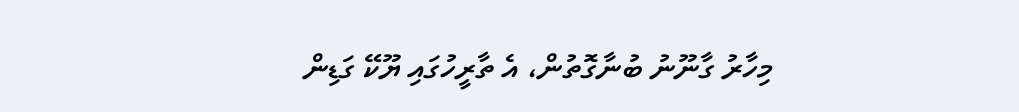މިހާރު ގާނޫނު ބުނާގޮތުން، އެ ތާރީހުގައި ޔޫކޭ ގަޑިން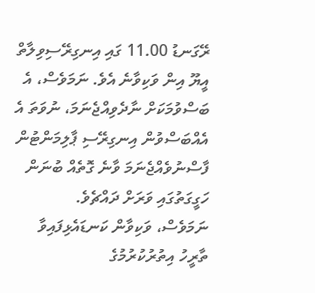ރޭގަނޑު 11.00 ގައި އިނގިރޭސިވިލާތް އީޔޫ އިން ވަކިވާނެ އެވެ. ނަމަވެސް، އެ ބަސްވުމަކަށް ނާދެވިއްޖެނަމަ، ނުވަތަ އެ އެއްބަސްވުން އިނގިރޭސި ޕާލިމަންޓުން ފާސްނުވެއްޖެނަމަ ވާނެ ގޮތެއް ބުނަން ހަގީގަތުގައި ވަރަށް ދައްޗެވެ.
ނަމަވެސް، ވަކިވާން ކަނޑައެޅިފައިވާ ތާރީހު އިތުރުކުރުމުގެ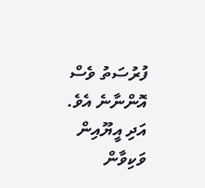ފުރުސަތު ވެސް އޮންނާނެ އެވެ. އަދި އީޔޫއިން ވަކިވާން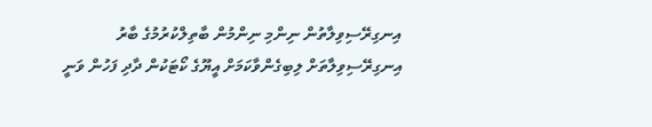އިނގިރޭސިވިލާތުން ނިންމި ނިންމުން ބާތިލްކުރުމުގެ ބާރު އިނގިރޭސިވިލާތަށް ލިބިގެންވާކަމަށް އީޔޫގެ ކޯޓަކުން ދާދި ފަހުން ވަނީ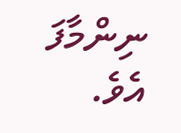ނިންމާފަ އެވެ.